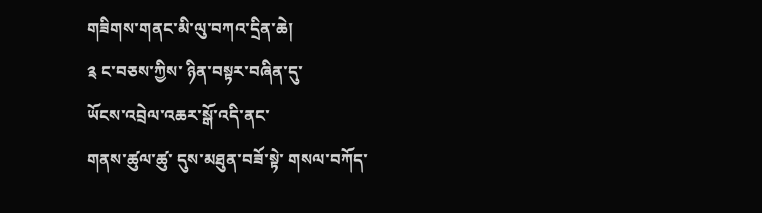གཟིགས་གནང་མི་ལུ་བཀའ་དྲིན་ཆེ།
༉ ང་བཅས་ཀྱིས་ ཉིན་བསྟར་བཞིན་དུ་
ཡོངས་འབྲེལ་འཆར་སྒོ་འདི་ནང་
གནས་ཚུལ་ཚུ་ དུས་མཐུན་བཟོ་སྟེ་ གསལ་བཀོད་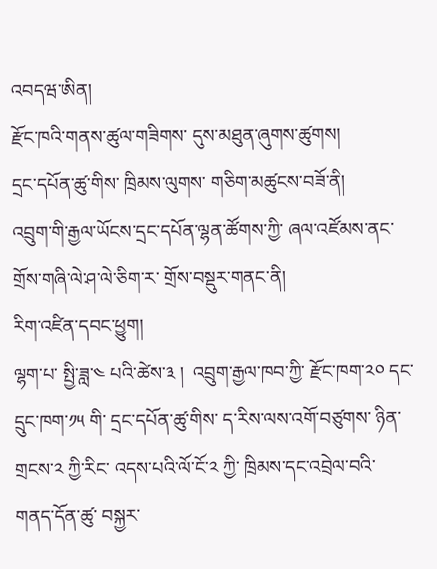འབདཝ་ཨིན།
རྫོང་ཁའི་གནས་ཚུལ་གཟིགས་ དུས་མཐུན་ཞུགས་ཚུགས།
དྲང་དཔོན་ཚུ་གིས་ ཁྲིམས་ལུགས་ གཅིག་མཚུངས་བཟོ་ནི།
འབྲུག་གི་རྒྱལ་ཡོངས་དྲང་དཔོན་ལྷན་ཚོགས་ཀྱི་ ཞལ་འཛོམས་ནང་ གྲོས་གཞི་ལེ་ཤ་ལེ་ཅིག་ར་ གྲོས་བསྡུར་གནང་ནི།
རིག་འཛིན་དབང་ཕྱུག།
ལྷག་པ་ སྤྱི་ཟླ་༤ པའི་ཚེས་༣ །  འབྲུག་རྒྱལ་ཁབ་ཀྱི་ རྫོང་ཁག་༢༠ དང་ དྲུང་ཁག་༡༥ གི་ དྲང་དཔོན་ཚུ་གིས་ ད་རིས་ལས་འགོ་བཙུགས་ ཉིན་གྲངས་༢ ཀྱི་རིང་ འདས་པའི་ལོ་ངོ་༢ ཀྱི་ ཁྲིམས་དང་འབྲེལ་བའི་ གནད་དོན་ཚུ་ བསྐྱར་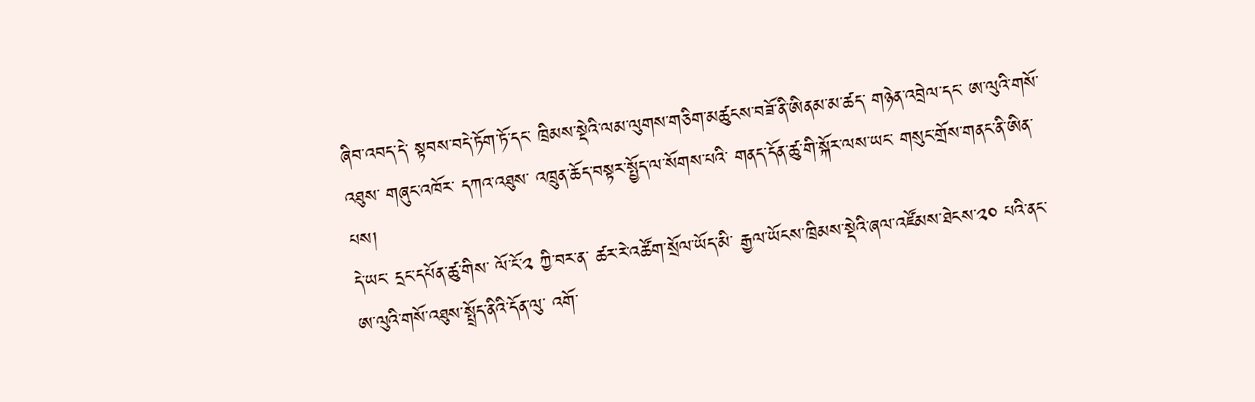ཞིབ་འབད་དེ་ སྟབས་བདེ་ཏོག་ཏོ་དང་ ཁྲིམས་སྡེའི་ལམ་ལུགས་གཅིག་མཚུངས་བཟོ་ནི་ཨིནམ་མ་ཚད་ གཉེན་འབྲེལ་དང་ ཨ་ལུའི་གསོ་འཐུས་ གཞུང་འཁོར་ དཀའ་འཐུས་ འཁྲུན་ཆོད་བསྟར་སྤྱོད་ལ་སོགས་པའི་ གནད་དོན་ཚུ་གི་སྐོར་ལས་ཡང་ གསུང་གྲོས་གནང་ནི་ཨིན་པས།
དེ་ཡང་ དྲང་དཔོན་ཚུ་གིས་ ལོ་ངོ་༢ ཀྱི་བར་ན་ ཚར་རེ་འཚོག་སྲོལ་ཡོད་མི་ རྒྱལ་ཡོངས་ཁྲིམས་སྡེའི་ཞལ་འཛོམས་ཐེངས་༢༠ པའི་ནང་ ཨ་ལུའི་གསོ་འཐུས་སྤྲོད་ནིའི་དོན་ལུ་ འགོ་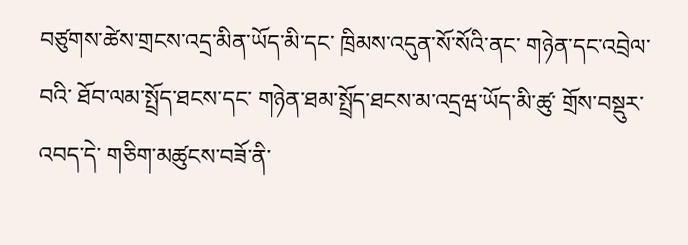བཙུགས་ཚེས་གྲངས་འདྲ་མིན་ཡོད་མི་དང་ ཁྲིམས་འདུན་སོ་སོའི་ནང་ གཉེན་དང་འབྲེལ་བའི་ ཐོབ་ལམ་སྤྲོད་ཐངས་དང་ གཉེན་ཐམ་སྤྲོད་ཐངས་མ་འདྲཝ་ཡོད་མི་ཚུ་ གྲོས་བསྡུར་འབད་དེ་ གཅིག་མཚུངས་བཟོ་ནི་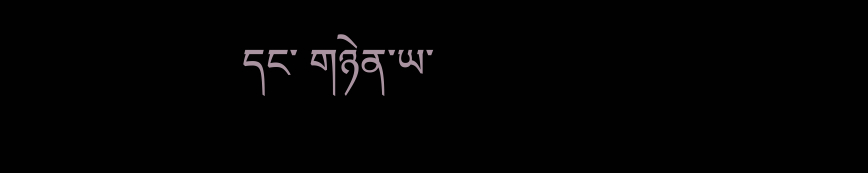དང་ གཉེན་ཡ་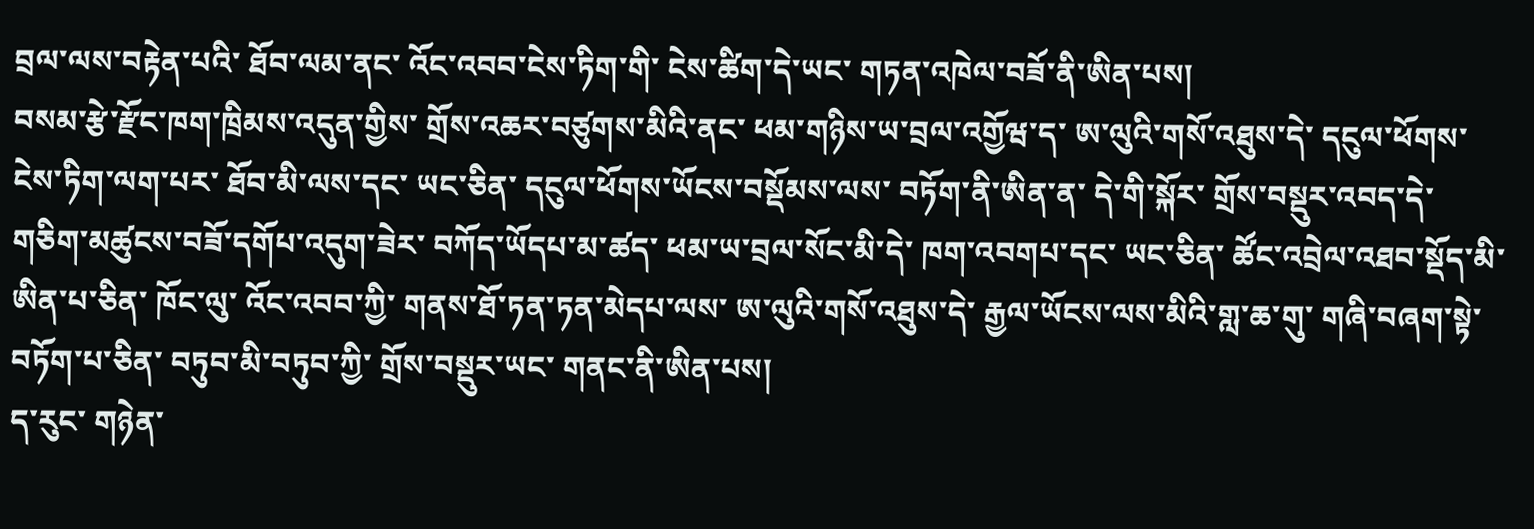བྲལ་ལས་བརྟེན་པའི་ ཐོབ་ལམ་ནང་ འོང་འབབ་ངེས་ཏིག་གི་ ངེས་ཚིག་དེ་ཡང་ གཏན་འཁེལ་བཟོ་ནི་ཨིན་པས།
བསམ་རྩེ་རྫོང་ཁག་ཁྲིམས་འདུན་གྱིས་ གྲོས་འཆར་བཙུགས་མིའི་ནང་ ཕམ་གཉིས་ཡ་བྲལ་འགྱོཝ་ད་ ཨ་ལུའི་གསོ་འཐུས་དེ་ དངུལ་ཕོགས་ངེས་ཏིག་ལག་པར་ ཐོབ་མི་ལས་དང་ ཡང་ཅིན་ དངུལ་ཕོགས་ཡོངས་བསྡོམས་ལས་ བཏོག་ནི་ཨིན་ན་ དེ་གི་སྐོར་ གྲོས་བསྡུར་འབད་དེ་ གཅིག་མཚུངས་བཟོ་དགོཔ་འདུག་ཟེར་ བཀོད་ཡོདཔ་མ་ཚད་ ཕམ་ཡ་བྲལ་སོང་མི་དེ་ ཁག་འབགཔ་དང་ ཡང་ཅིན་ ཚོང་འབྲེལ་འཐབ་སྡོད་མི་ཨིན་པ་ཅིན་ ཁོང་ལུ་ འོང་འབབ་ཀྱི་ གནས་ཐོ་ཏན་ཏན་མེདཔ་ལས་ ཨ་ལུའི་གསོ་འཐུས་དེ་ རྒྱལ་ཡོངས་ལས་མིའི་གླ་ཆ་གུ་ གཞི་བཞག་སྟེ་ བཏོག་པ་ཅིན་ བཏུབ་མི་བཏུབ་ཀྱི་ གྲོས་བསྡུར་ཡང་ གནང་ནི་ཨིན་པས།
ད་རུང་ གཉེན་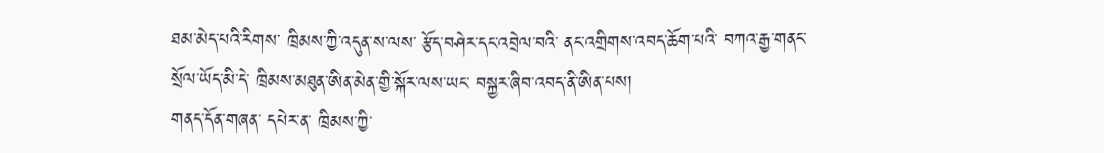ཐམ་མེད་པའི་རིགས་ ཁྲིམས་ཀྱི་འདུན་ས་ལས་ རྩོད་བཤེར་དང་འབྲེལ་བའི་ ནང་འགྲིགས་འབད་ཆོག་པའི་ བཀའ་རྒྱ་གནང་སྲོལ་ཡོད་མི་དེ་ ཁྲིམས་མཐུན་ཨིན་མེན་གྱི་སྐོར་ལས་ཡང་ བསྐྱར་ཞིབ་འབད་ནི་ཨིན་པས།
གནད་དོན་གཞན་ དཔེར་ན་ ཁྲིམས་ཀྱི་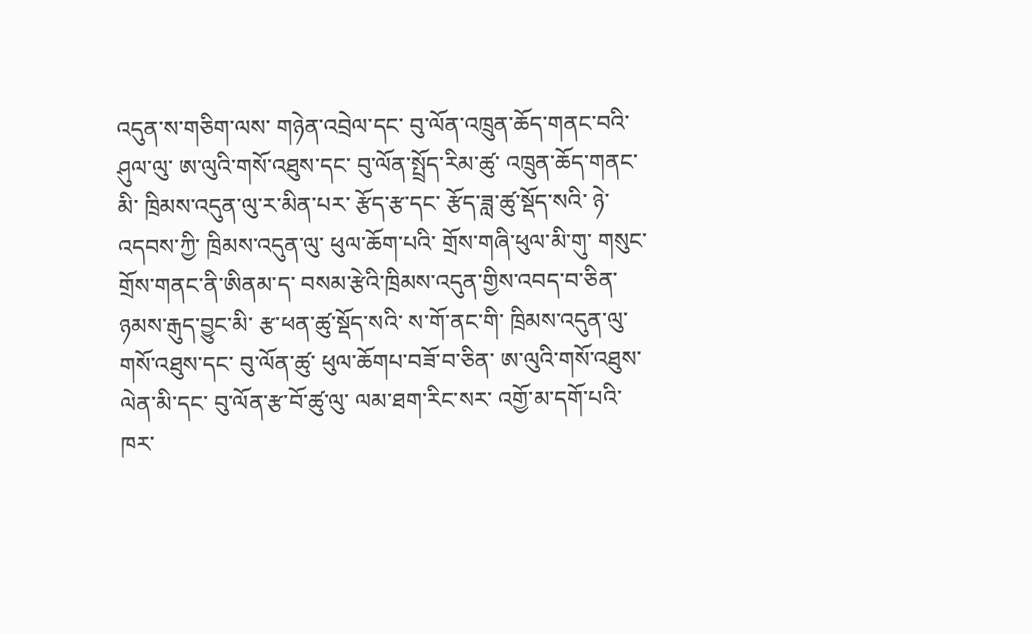འདུན་ས་གཅིག་ལས་ གཉེན་འབྲེལ་དང་ བུ་ལོན་འཁྲུན་ཆོད་གནང་བའི་ཤུལ་ལུ་ ཨ་ལུའི་གསོ་འཐུས་དང་ བུ་ལོན་སྤྲོད་རིམ་ཚུ་ འཁྲུན་ཆོད་གནང་མི་ ཁྲིམས་འདུན་ལུ་ར་མིན་པར་ རྩོད་རྩ་དང་ རྩོད་ཟླ་ཚུ་སྡོད་སའི་ ཉེ་འདབས་ཀྱི་ ཁྲིམས་འདུན་ལུ་ ཕུལ་ཆོག་པའི་ གྲོས་གཞི་ཕུལ་མི་གུ་ གསུང་གྲོས་གནང་ནི་ཨིནམ་ད་ བསམ་རྩེའི་ཁྲིམས་འདུན་གྱིས་འབད་བ་ཅིན་ ཉམས་རྒུད་བྱུང་མི་ རྩ་ཕན་ཚུ་སྡོད་སའི་ ས་གོ་ནང་གི་ ཁྲིམས་འདུན་ལུ་ གསོ་འཐུས་དང་ བུ་ལོན་ཚུ་ ཕུལ་ཆོགཔ་བཟོ་བ་ཅིན་ ཨ་ལུའི་གསོ་འཐུས་ལེན་མི་དང་ བུ་ལོན་རྩ་བོ་ཚུ་ལུ་ ལམ་ཐག་རིང་སར་ འགྱོ་མ་དགོ་པའི་ཁར་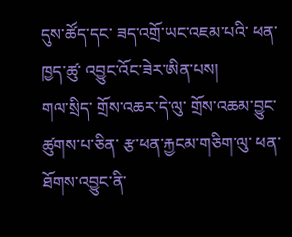དུས་ཚོད་དང་ ཟད་འགྲོ་ཡང་འཇམ་པའི་ ཕན་ཁྱད་ཚུ་ འབྱུང་འོང་ཟེར་ཨིན་པས།
གལ་སྲིད་ གྲོས་འཆར་དེ་ལུ་ གྲོས་འཆམ་བྱུང་ཚུགས་པ་ཅིན་ རྩ་ཕན་རྐྱངམ་གཅིག་ལུ་ ཕན་ཐོགས་འབྱུང་ནི་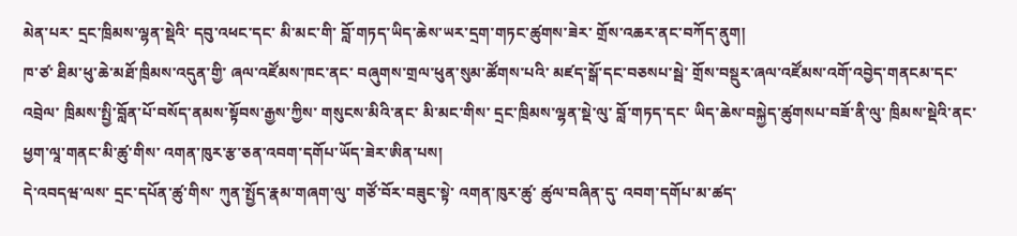མེན་པར་ དྲང་ཁྲིམས་ལྷན་སྡེའི་ དབུ་འཕང་དང་ མི་མང་གི་ བློ་གཏད་ཡིད་ཆེས་ཡར་དྲག་གཏང་ཚུགས་ཟེར་ གྲོས་འཆར་ནང་བཀོད་ནུག།
ཁ་ཙ་ ཐིམ་ཕུ་ཆེ་མཐོ་ཁྲིམས་འདུན་གྱི་ ཞལ་འཛོམས་ཁང་ནང་ བཞུགས་གྲལ་ཕུན་སུམ་ཚོགས་པའི་ མཛད་སྒོ་དང་བཅསཔ་སྦེ་ གྲོས་བསྡུར་ཞལ་འཛོམས་འགོ་འབྱེད་གནངམ་དང་འབྲེལ་ ཁྲིམས་སྤྱི་བློན་པོ་བསོད་ནམས་སྟོབས་རྒྱས་ཀྱིས་ གསུངས་མིའི་ནང་ མི་མང་གིས་ དྲང་ཁྲིམས་ལྷན་སྡེ་ལུ་ བློ་གཏད་དང་ ཡིད་ཆེས་བསྐྱེད་ཚུགསཔ་བཟོ་ནི་ལུ་ ཁྲིམས་སྡེའི་ནང་ ཕྱག་ལཱ་གནང་མི་ཚུ་གིས་ འགན་ཁུར་རྩ་ཅན་འབག་དགོཔ་ཡོད་ཟེར་ཨིན་པས།
དེ་འབདཝ་ལས་ དྲང་དཔོན་ཚུ་གིས་ ཀུན་སྤྱོད་རྣམ་གཞག་ལུ་ གཙོ་བོར་བཟུང་སྟེ་ འགན་ཁུར་ཚུ་ ཚུལ་བཞིན་དུ་ འབག་དགོཔ་མ་ཚད་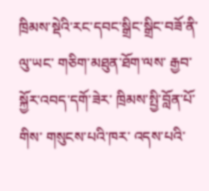ཁྲིམས་སྡེའི་རང་དབང་སྒྲིང་སྒྲིང་བཟོ་ནི་ལུ་ཡང་ གཅིག་མཐུན་ཐོག་ལས་ རྒྱབ་སྐྱོར་འབད་དགོ་ཟེར་ ཁྲིམས་སྤྱི་བློན་པོ་གིས་ གསུངས་པའི་ཁར་ འདས་པའི་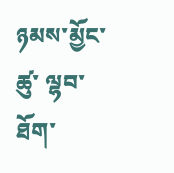ཉམས་མྱོང་ཚུ་ ལྷབ་ཐོག་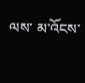ལས་ མ་འོངས་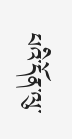པའི་དོན་ལུ་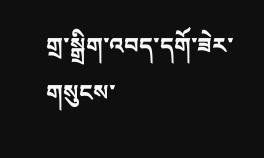གྲ་སྒྲིག་འབད་དགོ་ཟེར་ གསུངས་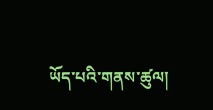ཡོད་པའི་གནས་ཚུལ།